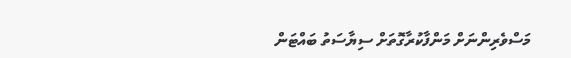މަސްވެރިންނަށް މަންފާކުރާގޮތަށް ސިޔާސަތު ބައްޓަން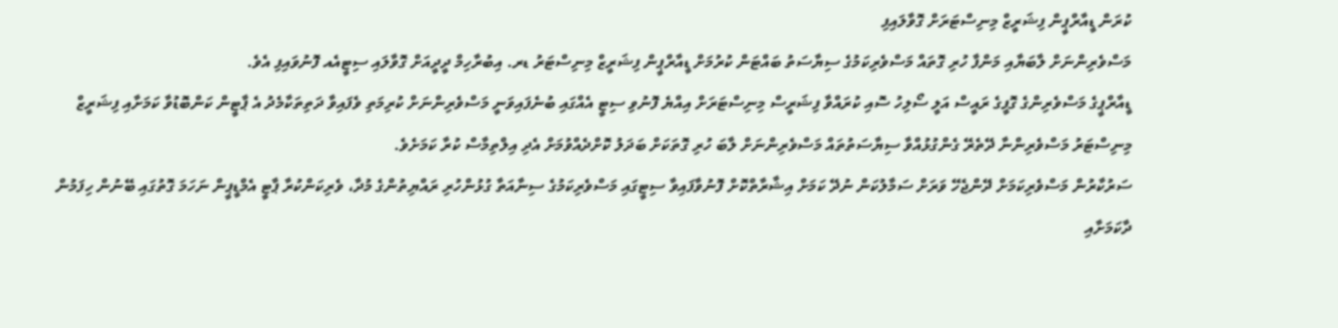ކުރަން ޑީއާރްޕީން ފިޝަރީޒް މިނިސްޓަރަށް ގޮވާލައިފި
މަސްވެރިންނަށް ލާބަޔާއި މަންފާ ހުރި ގޮތައް މަސްވެރިކަމުގެ ސިޔާސަތު ބައްޓަން ކުރުމަށް ޑީއާރްޕީން ފިޝަރީޒް މިނިސްޓަރު ޑރ. އިބުރާހިމް ދީދީއަށް ގޮވާލައި ސިޓީއެއ ފޮނުވައިފި އެވެ.
ޑީއާރްޕީގެ މަސްވެރިންގެ ގޮފީގެ ރައީސް އަލީ ސޯލިހު ސޮއި ކުރައްވާ ފިޝަރީސް މިނިސްޓަރަށް އިއްޔެ ފޮނުވި ސިޓީ އެއްގައި ބުނެފައިވަނީ މަސްވެރިންނަށް ކުރިމަތި ވެފައިވާ ދަތިތަކާމެދު އެ ޕާޓީން ކަންބޮޑުވާ ކަމަށާއި ފިޝަރީޒް މިނިސްޓަރު މަސްވެރިންނާ ދޭތެރޭ ގެންގުޅުއްވާ ސިޔާސަތުތައް މަސްވެރިންނަށް ލާބަ ހުރި ގޮތަކަށް ބަދަލު ކޮށްދެއްވުމަށް އެދި އިލްތިމާސް ކުރާ ކަމަށެވެ.
ސަރުކާރުން މަސްވެރިކަމަށް ދޭންޖެހޭ ވަރަށް ސަމާލުކަން ނުދޭ ކަމަށް އިޝާރާތްކޮށް ފޮނުވާފައިވާ ސިޓީގައި މަސްވެރިކަމުގެ ސިނާއަތާ ގުޅުންހުރި ރައްޔިތުންގެ މުދާ، ވެރިކަންކުރާ ޕާޓީ އެމްޑީޕީން ނަހަމަ ގޮތުގައި ބޭނުން ހިފަމުން ދާކަމަށާއި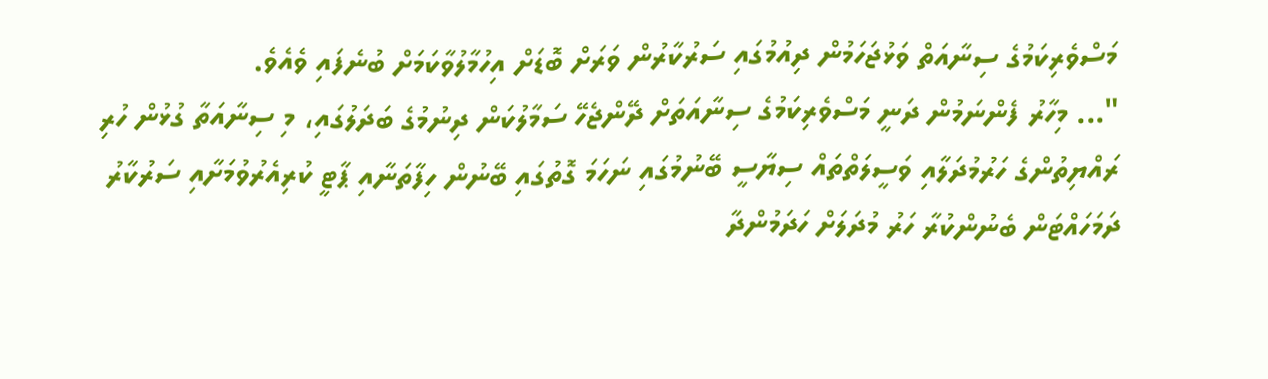މަސްވެރިކަމުގެ ސިނާއަތް ވަޅުޖަހަމުން ދިއުމުގައި ސަރުކާރުން ވަރަށް ބޮޑަށް އިހުމާލުވާކަމަށް ބުނެފައި ވެއެވެ.
"... މިހާރު ފެންނަމުން ދަނީ މަސްވެރިކަމުގެ ސިނާއަތަށް ދޭންޖެހޭ ސަމާލުކަން ދިނުމުގެ ބަދަލުގައި، މި ސިނާއަތާ ގުޅުން ހުރި ރައްޔިތުންގެ ހަރުމުދަލާއި ވަސީލަތްތައް ސިޔާސީ ބޭނުމުގައި ނަހަމަ ގޮތުގައި ބޭނުން ހިފާތަނާއި ޕާޓީ ކުރިއެރުވުމަށާއި ސަރުކާރު ދަމަހައްޓަން ބެނުންކުރާ ހަރު މުދަލަށް ހަދަމުންދާ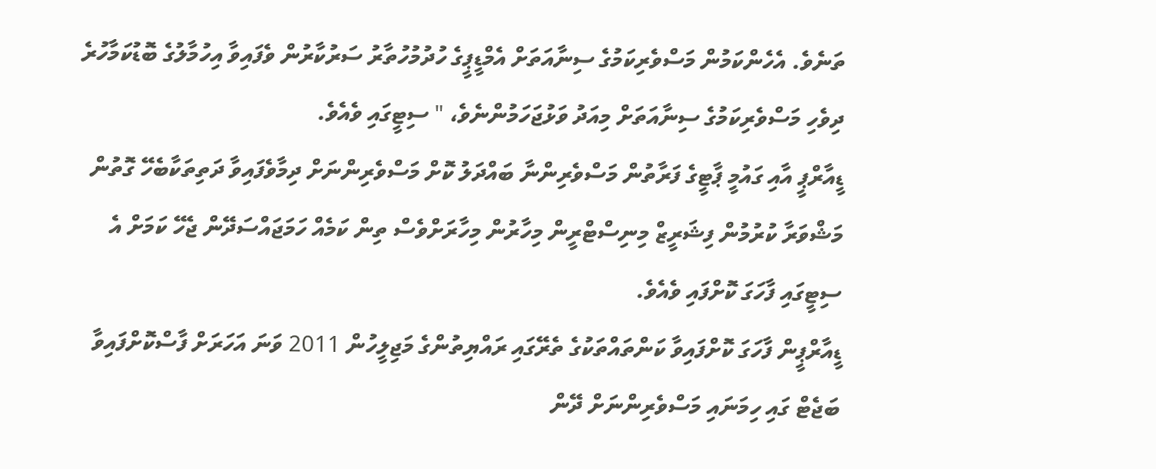ތަނެވެ. އެހެންކަމުން މަސްވެރިކަމުގެ ސިނާއަތަށް އެމްޑީޕީގެ ހުދުމުހުތާރު ސަރުކާރުން ވެފައިވާ އިހުމާލުގެ ބޮޑުކަމާހުރެ ދިވެހި މަސްވެރިކަމުގެ ސިނާއަތަށް މިއަދު ވަޅުޖަހަމުންނެވެ، " ސިޓީގައި ވެއެވެ.
ޑީއާރްޕީ އާއި ގައުމީ ޕާޓީގެ ފަރާތުން މަސްވެރިންނާ ބައްދަލު ކޮށް މަސްވެރިންނަށް ދިމާވެފައިވާ ދަތިތަކާބެހޭ ގޮތުން މަޝްވަރާ ކުރުމުން ފިޝަރީޒް މިނިސްޓްރީން މިހާރުން މިހާރަށްވެސް ތިން ކަމެއް ހަމަޖައްސަދޭން ޖެހޭ ކަމަށް އެ ސިޓީގައި ފާހަގަ ކޮށްފައި ވެއެވެ.
ޑީއާރްޕީން ފާހަގަ ކޮށްފައިވާ ކަންތައްތަކުގެ ތެރޭގައި ރައްޔިތުންގެ މަޖިލީހުން 2011 ވަނަ އަހަރަށް ފާސްކޮށްފައިވާ ބަޖެޓް ގައި ހިމަނައި މަސްވެރިންނަށް ދޭން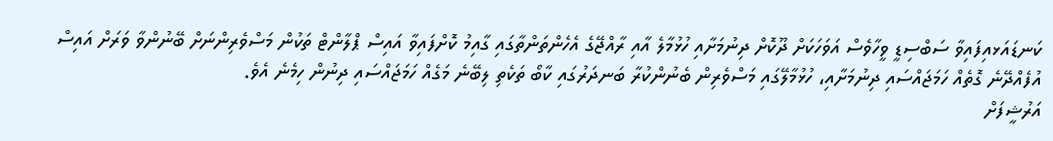ކަނޑައަޅއިފައިވާ ސަބްސިޑީ ވީހާވެސް އަވަހަކަށް ދޫކޮށް ދިނުމަށާއި ހުޅުމާލެ އާއި ރާއްޖޭގެ އެހެންތަންތާގައި ގާއިމު ކޮށްފައިވާ އައިސް ޕްލާންޓް ތަކުން މަސްވެރިންނަށް ބޭނުންވާ ވަރަށް އައިސް އުފެއްދޭނެ ގޮތެއް ހަމަޖައްސައި ދިނުމަށާއި، ހުޅުމާލޭގައި މަސްވެރިން ބެނުންކުރާ ބަނދަރުގައި ކާބޯ ތަކެތި ލިބޭނެ މަގެއް ހަމަޖައްސައި ދިނުން ހިމެނެ އެވެ.
އަރުޝީފަށް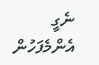ނެގީ
އެންމެފަހުން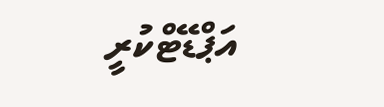އަޕްޑޭޓްކުރީ